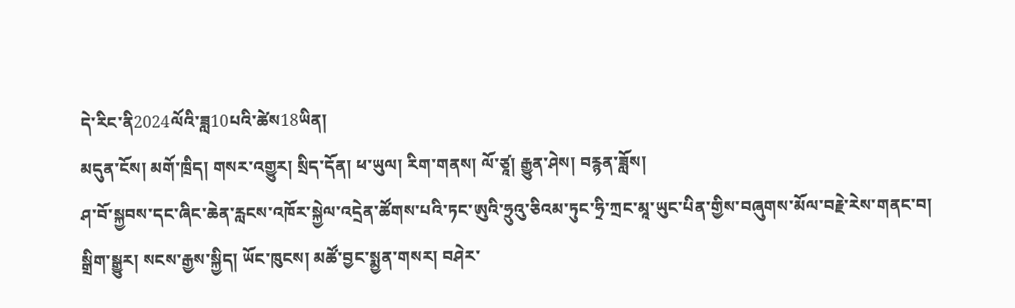དེ་རིང་ནི2024ལོའི་ཟླ10པའི་ཚེས18ཡིན།
མདུན་ངོས། མགོ་ཁྲིད། གསར་འགྱུར། སྲིད་དོན། ཕ་ཡུལ། རིག་གནས། ལོ་ཙཱ། རྒྱུན་ཤེས། བརྙན་ཟློས།
ཤ་བོ་སྐྱབས་དང་ཞིང་ཆེན་རླངས་འཁོར་སྐྱེལ་འདྲེན་ཚོགས་པའི་ཏང་ཨུའི་ཧྲུའུ་ཅིའམ་ཏུང་ཧྲི་ཀྲང་མཱ་ཡུང་པིན་གྱིས་བཞུགས་མོལ་བརྗེ་རེས་གནང་བ།
སྒྲིག་སྒྱུར། སངས་རྒྱས་སྐྱིད། ཡོང་ཁུངས། མཚོ་བྱང་སྨྱན་གསར། བཤེར་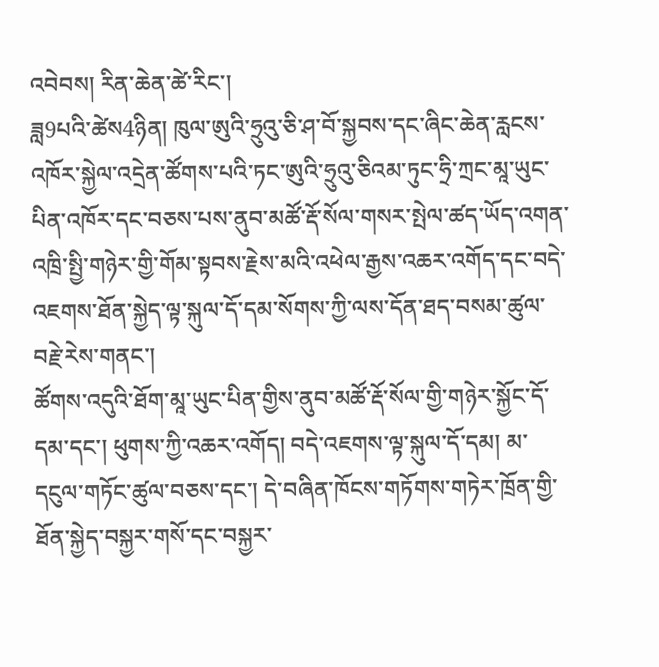འབེབས། རིན་ཆེན་ཚེ་རིང་།
ཟླ9པའི་ཚེས4ཉིན། ཁུལ་ཨུའི་ཧྲུའུ་ཅི་ཤ་བོ་སྐྱབས་དང་ཞིང་ཆེན་རླངས་འཁོར་སྐྱེལ་འདྲེན་ཚོགས་པའི་ཏང་ཨུའི་ཧྲུའུ་ཅིའམ་ཏུང་ཧྲི་ཀྲང་མཱ་ཡུང་པིན་འཁོར་དང་བཅས་པས་ནུབ་མཚོ་རྡོ་སོལ་གསར་སྤེལ་ཚད་ཡོད་འགན་འཁྲི་སྤྱི་གཉེར་གྱི་གོམ་སྟབས་རྗེས་མའི་འཕེལ་རྒྱས་འཆར་འགོད་དང་བདེ་འཇགས་ཐོན་སྐྱེད་ལྟ་སྐུལ་དོ་དམ་སོགས་ཀྱི་ལས་དོན་ཐད་བསམ་ཚུལ་བརྗེ་རེས་གནང་།
ཚོགས་འདུའི་ཐོག་མཱ་ཡུང་པིན་གྱིས་ནུབ་མཚོ་རྡོ་སོལ་གྱི་གཉེར་སྐྱོང་དོ་དམ་དང་། ཕུགས་ཀྱི་འཆར་འགོད། བདེ་འཇགས་ལྟ་སྐུལ་དོ་དམ། མ་དངུལ་གཏོང་ཚུལ་བཅས་དང་། དེ་བཞིན་ཁོངས་གཏོགས་གཏེར་ཁྲོན་གྱི་ཐོན་སྐྱེད་བསྐྱར་གསོ་དང་བསྐྱར་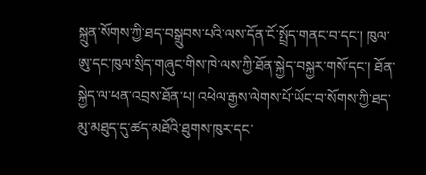སྐྲུན་སོགས་ཀྱི་ཐད་བསྒྲུབས་པའི་ལས་དོན་ངོ་སྤྲོད་གནང་བ་དང་། ཁུལ་ཨུ་དང་ཁུལ་སྲིད་གཞུང་གིས་ཁེ་ལས་ཀྱི་ཐོན་སྐྱེད་བསྐྱར་གསོ་དང་། ཐོན་སྐྱེད་ལ་ཕན་འབྲས་ཐོན་པ། འཕེལ་རྒྱས་ལེགས་པོ་ཡོང་བ་སོགས་ཀྱི་ཐད་མུ་མཐུད་དུ་ཚད་མཐོའི་ཐུགས་ཁུར་དང་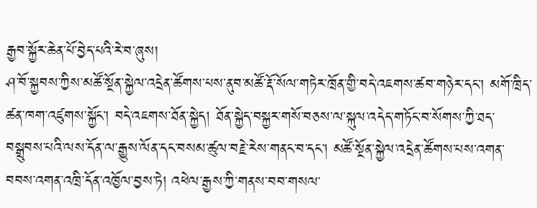རྒྱབ་སྐྱོར་ཆེན་པོ་བྱེད་པའི་རེ་བ་ཞུས།
ཤ་བོ་སྐྱབས་ཀྱིས་མཚོ་སྔོན་སྐྱེལ་འདྲེན་ཚོགས་པས་ནུབ་མཚོ་རྡོ་སོལ་གཏེར་ཁྲོན་གྱི་བདེ་འཇགས་ཚབ་གཉེར་དང་། མགོ་ཁྲིད་ཚན་ཁག་འཛུགས་སྐྱོང་། བདེ་འཇགས་ཐོན་སྐྱེད། ཐོན་སྐྱེད་བསྐྱར་གསོ་བཅས་ལ་སྐུལ་འདེད་གཏོང་བ་སོགས་ཀྱི་ཐད་བསྒྲུབས་པའི་ལས་དོན་ལ་རྒྱུས་ལོན་དང་བསམ་ཚུལ་བརྗེ་རེས་གནང་བ་དང་། མཚོ་སྔོན་སྐྱེལ་འདྲེན་ཚོགས་པས་འགན་བབས་འགན་འཁྲི་དོན་འཁྱོལ་བྱས་ཏེ། འཕེལ་རྒྱས་ཀྱི་གནས་བབ་གསལ་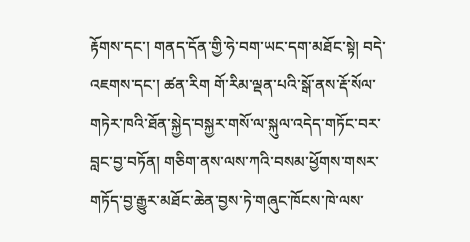རྟོགས་དང་། གནད་དོན་གྱི་ཧེ་བག་ཡང་དག་མཐོང་སྟེ། བདེ་འཇགས་དང་། ཚན་རིག གོ་རིམ་ལྡན་པའི་སྒོ་ནས་རྡོ་སོལ་གཏེར་ཁའི་ཐོན་སྐྱེད་བསྐྱར་གསོ་ལ་སྐུལ་འདེད་གཏོང་བར་བླང་བྱ་བཏོན། གཅིག་ནས་ལས་ཀའི་བསམ་ཕྱོགས་གསར་གཏོད་བྱ་རྒྱུར་མཐོང་ཆེན་བྱས་ཏེ་གཞུང་ཁོངས་ཁེ་ལས་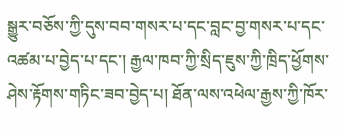སྒྱུར་བཅོས་ཀྱི་དུས་བབ་གསར་པ་དང་བླང་བྱ་གསར་པ་དང་འཚམ་པ་བྱེད་པ་དང་། རྒྱལ་ཁབ་ཀྱི་སྲིད་ཇུས་ཀྱི་ཁྲིད་ཕྱོགས་ཤེས་རྟོགས་གཏིང་ཟབ་བྱེད་པ། ཐོན་ལས་འཕེལ་རྒྱས་ཀྱི་ཁོར་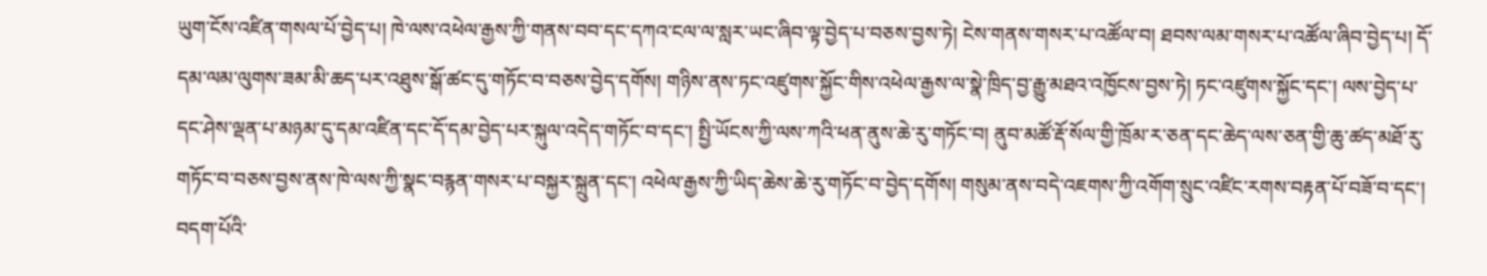ཡུག་ངོས་འཛིན་གསལ་པོ་བྱེད་པ། ཁེ་ལས་འཕེལ་རྒྱས་ཀྱི་གནས་བབ་དང་དཀའ་ངལ་ལ་སླར་ཡང་ཞིབ་ལྟ་བྱེད་པ་བཅས་བྱས་ཏེ། ངེས་གནས་གསར་པ་འཚོལ་བ། ཐབས་ལམ་གསར་པ་འཚོལ་ཞིབ་བྱེད་པ། དོ་དམ་ལམ་ལུགས་ཟམ་མི་ཆད་པར་འཐུས་སྒོ་ཚང་དུ་གཏོང་བ་བཅས་བྱེད་དགོས། གཉིས་ནས་ཏང་འཛུགས་སྐྱོང་གིས་འཕེལ་རྒྱས་ལ་སྣེ་ཁྲིད་བྱ་རྒྱུ་མཐའ་འཁྱོངས་བྱས་ཏེ། ཏང་འཛུགས་སྐྱོང་དང་། ལས་བྱེད་པ་དང་ཤེས་ལྡན་པ་མཉམ་དུ་དམ་འཛིན་དང་དོ་དམ་བྱེད་པར་སྐུལ་འདེད་གཏོང་བ་དང་། སྤྱི་ཡོངས་ཀྱི་ལས་ཀའི་ཕན་ནུས་ཆེ་རུ་གཏོང་བ། ནུབ་མཚོ་རྡོ་སོལ་གྱི་ཁྲོམ་ར་ཅན་དང་ཆེད་ལས་ཅན་གྱི་ཆུ་ཚད་མཐོ་རུ་གཏོང་བ་བཅས་བྱས་ནས་ཁེ་ལས་ཀྱི་སྣང་བརྙན་གསར་པ་བསྐྱར་སྐྲུན་དང་། འཕེལ་རྒྱས་ཀྱི་ཡིད་ཆེས་ཆེ་རུ་གཏོང་བ་བྱེད་དགོས། གསུམ་ནས་བདེ་འཇགས་ཀྱི་འགོག་སྲུང་འཛིང་རགས་བརྟན་པོ་བཟོ་བ་དང་། བདག་པོའི་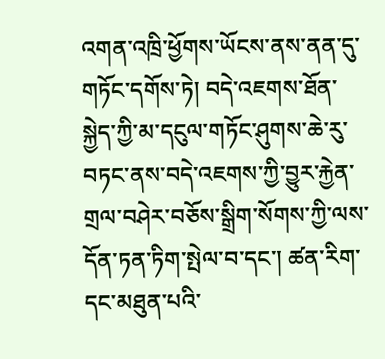འགན་འཁྲི་ཕྱོགས་ཡོངས་ནས་ནན་དུ་གཏོང་དགོས་ཏེ། བདེ་འཇགས་ཐོན་སྐྱེད་ཀྱི་མ་དངུལ་གཏོང་ཤུགས་ཆེ་རུ་བཏང་ནས་བདེ་འཇགས་ཀྱི་བྱུར་རྐྱེན་གྲལ་བཤེར་བཅོས་སྒྲིག་སོགས་ཀྱི་ལས་དོན་ཏན་ཏིག་སྤེལ་བ་དང་། ཚན་རིག་དང་མཐུན་པའི་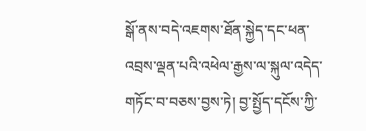སྒོ་ནས་བདེ་འཇགས་ཐོན་སྐྱེད་དང་ཕན་འབྲས་ལྡན་པའི་འཕེལ་རྒྱས་ལ་སྐུལ་འདེད་གཏོང་བ་བཅས་བྱས་ཏེ། བྱ་སྤྱོད་དངོས་ཀྱི་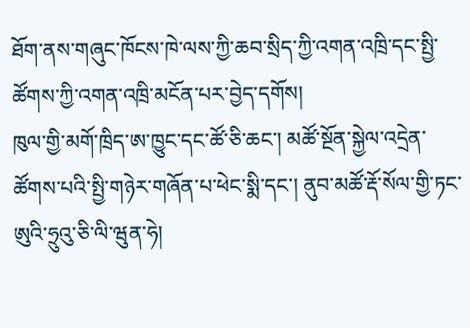ཐོག་ནས་གཞུང་ཁོངས་ཁེ་ལས་ཀྱི་ཆབ་སྲིད་ཀྱི་འགན་འཁྲི་དང་སྤྱི་ཚོགས་ཀྱི་འགན་འཁྲི་མངོན་པར་བྱེད་དགོས།
ཁུལ་གྱི་མགོ་ཁྲིད་ཨ་ཁྱུང་དང་ཚོ་ཅི་ཆང་། མཚོ་སྔོན་སྐྱེལ་འདྲེན་ཚོགས་པའི་སྤྱི་གཉེར་གཞོན་པ་ཕེང་སྨི་དང་། ནུབ་མཚོ་རྡོ་སོལ་གྱི་ཏང་ཨུའི་ཧྲུའུ་ཅི་ལི་ཝུན་ཧེ།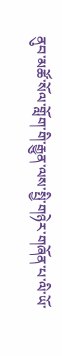ནུབ་མཚོ་སོལ་གློག་གི་རྒྱུན་ལས་སྤྱི་གཉེར་གཞོན་པ་ལི་ཡོ་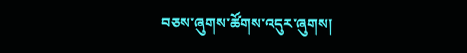བཅས་ཞུགས་ཚོགས་འདུར་ཞུགས།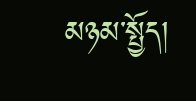མཉམ་སྤྱོད།